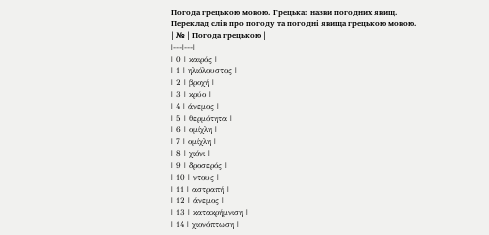Погода грецькою мовою. Грецька: назви погодних явищ.
Переклад слів про погоду та погодні явища грецькою мовою.
| № | Погода грецькою |
|---|---|
| 0 | καιρός |
| 1 | ηλιόλουστος |
| 2 | βροχή |
| 3 | κρύο |
| 4 | άνεμος |
| 5 | θερμότητα |
| 6 | ομίχλη |
| 7 | ομίχλη |
| 8 | χιόνι |
| 9 | δροσερός |
| 10 | ντους |
| 11 | αστραπή |
| 12 | άνεμος |
| 13 | κατακρήμνιση |
| 14 | χιονόπτωση |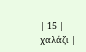| 15 | χαλάζι |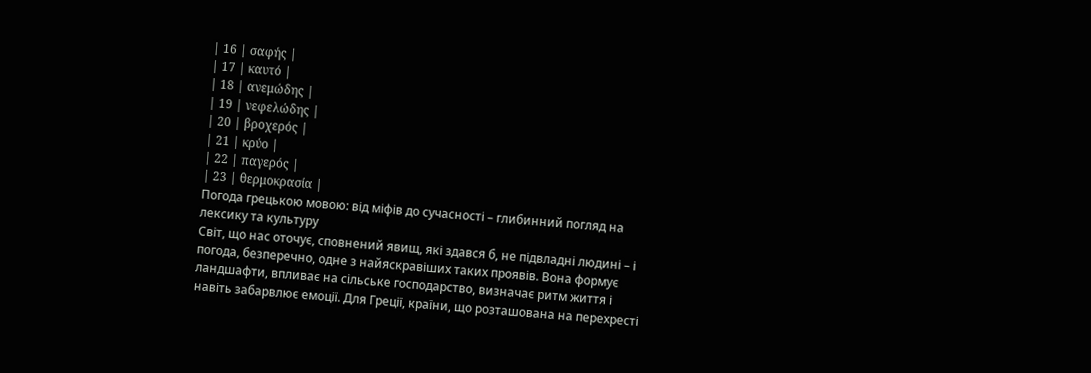| 16 | σαφής |
| 17 | καυτό |
| 18 | ανεμώδης |
| 19 | νεφελώδης |
| 20 | βροχερός |
| 21 | κρύο |
| 22 | παγερός |
| 23 | θερμοκρασία |
Погода грецькою мовою: від міфів до сучасності – глибинний погляд на лексику та культуру
Світ, що нас оточує, сповнений явищ, які здався б, не підвладні людині – і погода, безперечно, одне з найяскравіших таких проявів. Вона формує ландшафти, впливає на сільське господарство, визначає ритм життя і навіть забарвлює емоції. Для Греції, країни, що розташована на перехресті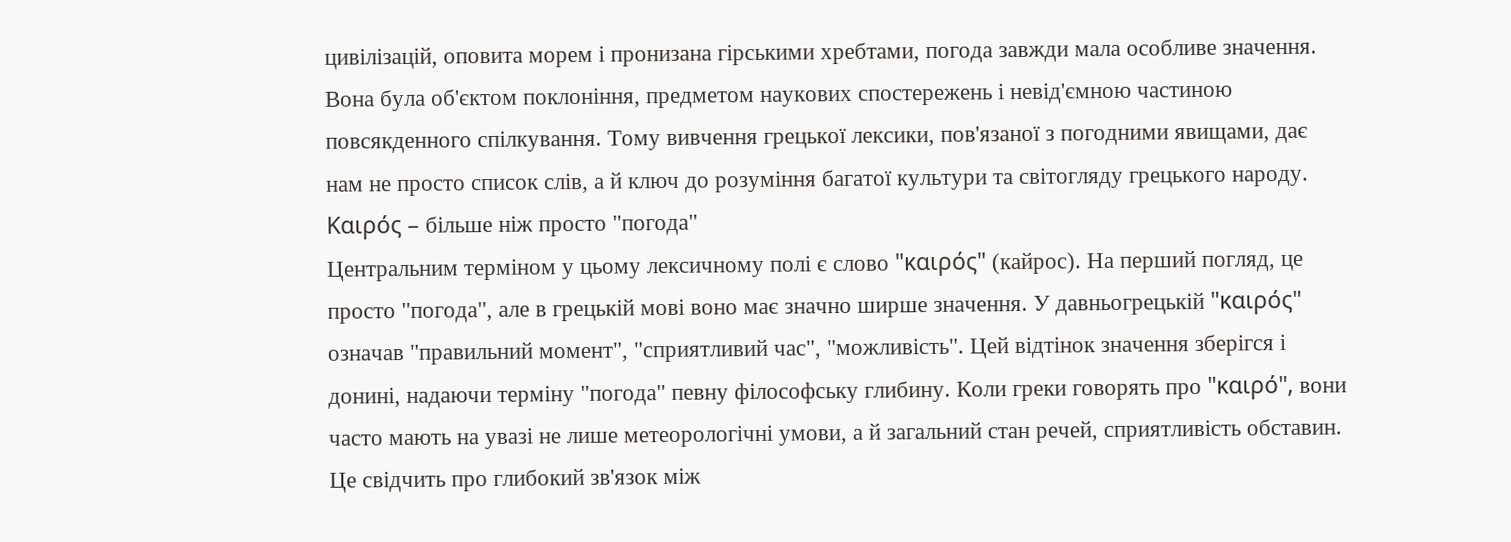цивілізацій, оповита морем і пронизана гірськими хребтами, погода завжди мала особливе значення. Вона була об'єктом поклоніння, предметом наукових спостережень і невід'ємною частиною повсякденного спілкування. Тому вивчення грецької лексики, пов'язаної з погодними явищами, дає нам не просто список слів, а й ключ до розуміння багатої культури та світогляду грецького народу.
Καιρός – більше ніж просто "погода"
Центральним терміном у цьому лексичному полі є слово "καιρός" (кайрос). На перший погляд, це просто "погода", але в грецькій мові воно має значно ширше значення. У давньогрецькій "καιρός" означав "правильний момент", "сприятливий час", "можливість". Цей відтінок значення зберігся і донині, надаючи терміну "погода" певну філософську глибину. Коли греки говорять про "καιρό", вони часто мають на увазі не лише метеорологічні умови, а й загальний стан речей, сприятливість обставин. Це свідчить про глибокий зв'язок між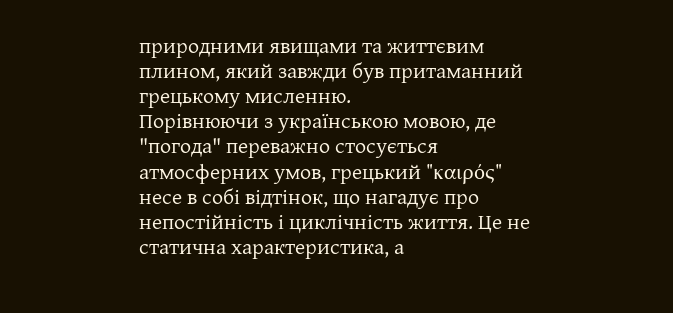природними явищами та життєвим плином, який завжди був притаманний грецькому мисленню.
Порівнюючи з українською мовою, де "погода" переважно стосується атмосферних умов, грецький "καιρός" несе в собі відтінок, що нагадує про непостійність і циклічність життя. Це не статична характеристика, а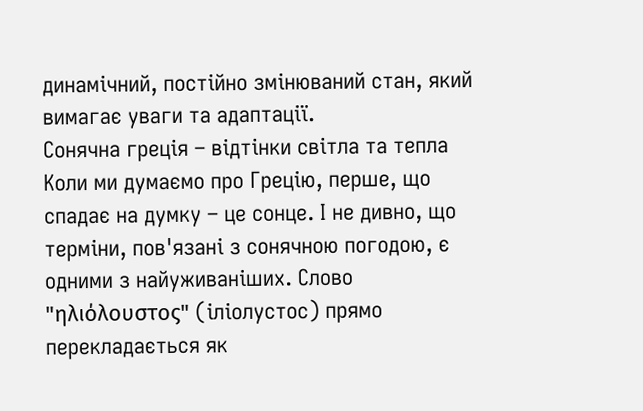динамічний, постійно змінюваний стан, який вимагає уваги та адаптації.
Сонячна греція – відтінки світла та тепла
Коли ми думаємо про Грецію, перше, що спадає на думку – це сонце. І не дивно, що терміни, пов'язані з сонячною погодою, є одними з найуживаніших. Слово "ηλιόλουστος" (іліолустос) прямо перекладається як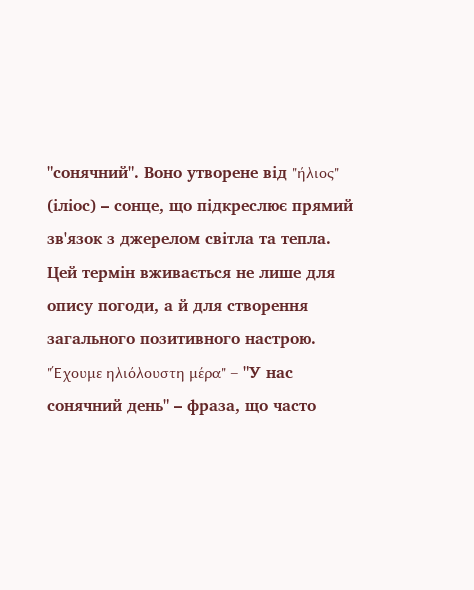"сонячний". Воно утворене від "ήλιος" (іліос) – сонце, що підкреслює прямий зв'язок з джерелом світла та тепла. Цей термін вживається не лише для опису погоди, а й для створення загального позитивного настрою. "Έχουμε ηλιόλουστη μέρα" – "У нас сонячний день" – фраза, що часто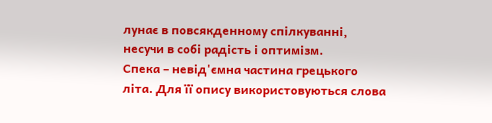лунає в повсякденному спілкуванні, несучи в собі радість і оптимізм.
Спека – невід'ємна частина грецького літа. Для її опису використовуються слова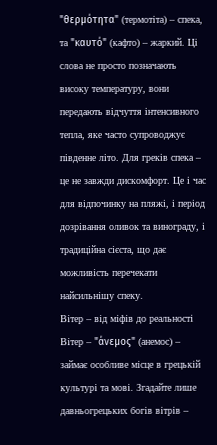"θερμότητα" (термотіта) – спека, та "καυτό" (кафто) – жаркий. Ці слова не просто позначають високу температуру, вони передають відчуття інтенсивного тепла, яке часто супроводжує південне літо. Для греків спека – це не завжди дискомфорт. Це і час для відпочинку на пляжі, і період дозрівання оливок та винограду, і традиційна сієста, що дає можливість перечекати найсильнішу спеку.
Вітер – від міфів до реальності
Вітер – "άνεμος" (анемос) – займає особливе місце в грецькій культурі та мові. Згадайте лише давньогрецьких богів вітрів –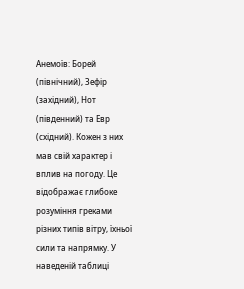Анемоїв: Борей (північний), Зефір (західний), Нот (південний) та Евр (східний). Кожен з них мав свій характер і вплив на погоду. Це відображає глибоке розуміння греками різних типів вітру, їхньої сили та напрямку. У наведеній таблиці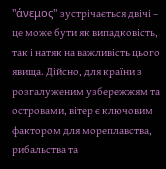"άνεμος" зустрічається двічі – це може бути як випадковість, так і натяк на важливість цього явища. Дійсно, для країни з розгалуженим узбережжям та островами, вітер є ключовим фактором для мореплавства, рибальства та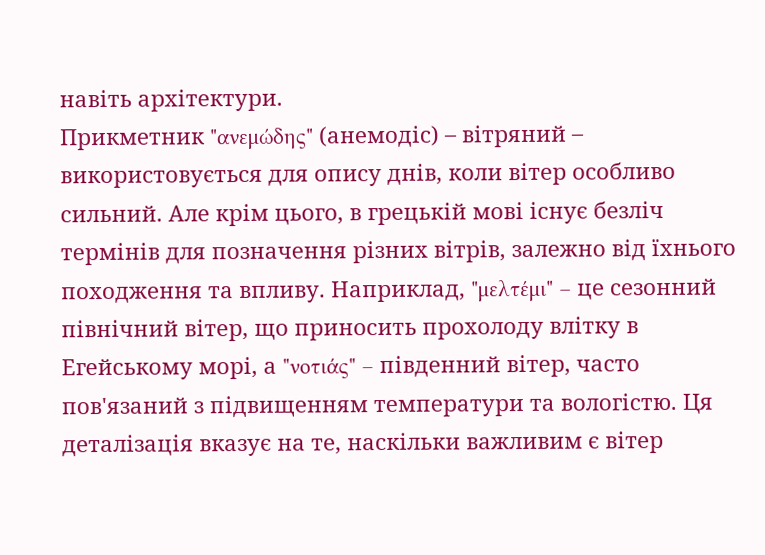навіть архітектури.
Прикметник "ανεμώδης" (анемодіс) – вітряний – використовується для опису днів, коли вітер особливо сильний. Але крім цього, в грецькій мові існує безліч термінів для позначення різних вітрів, залежно від їхнього походження та впливу. Наприклад, "μελτέμι" – це сезонний північний вітер, що приносить прохолоду влітку в Егейському морі, а "νοτιάς" – південний вітер, часто пов'язаний з підвищенням температури та вологістю. Ця деталізація вказує на те, наскільки важливим є вітер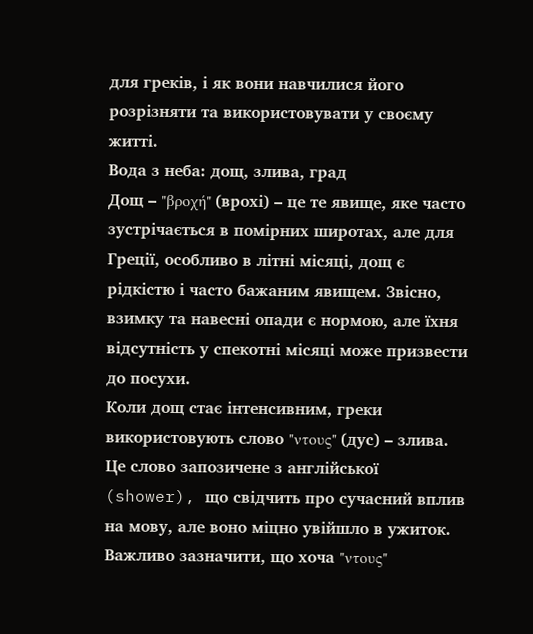для греків, і як вони навчилися його розрізняти та використовувати у своєму житті.
Вода з неба: дощ, злива, град
Дощ – "βροχή" (врохі) – це те явище, яке часто зустрічається в помірних широтах, але для Греції, особливо в літні місяці, дощ є рідкістю і часто бажаним явищем. Звісно, взимку та навесні опади є нормою, але їхня відсутність у спекотні місяці може призвести до посухи.
Коли дощ стає інтенсивним, греки використовують слово "ντους" (дус) – злива. Це слово запозичене з англійської (shower), що свідчить про сучасний вплив на мову, але воно міцно увійшло в ужиток. Важливо зазначити, що хоча "ντους"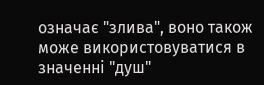означає "злива", воно також може використовуватися в значенні "душ"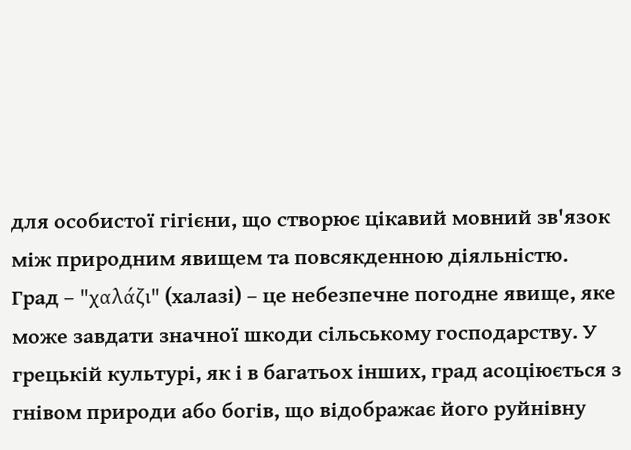для особистої гігієни, що створює цікавий мовний зв'язок між природним явищем та повсякденною діяльністю.
Град – "χαλάζι" (халазі) – це небезпечне погодне явище, яке може завдати значної шкоди сільському господарству. У грецькій культурі, як і в багатьох інших, град асоціюється з гнівом природи або богів, що відображає його руйнівну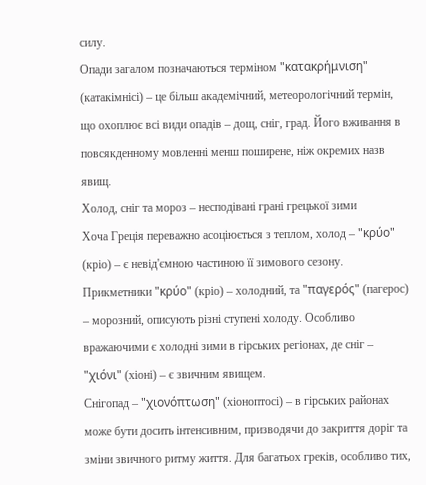силу.
Опади загалом позначаються терміном "κατακρήμνιση" (катакімнісі) – це більш академічний, метеорологічний термін, що охоплює всі види опадів – дощ, сніг, град. Його вживання в повсякденному мовленні менш поширене, ніж окремих назв явищ.
Холод, сніг та мороз – несподівані грані грецької зими
Хоча Греція переважно асоціюється з теплом, холод – "κρύο" (кріо) – є невід'ємною частиною її зимового сезону. Прикметники "κρύο" (кріо) – холодний, та "παγερός" (пагерос) – морозний, описують різні ступені холоду. Особливо вражаючими є холодні зими в гірських регіонах, де сніг – "χιόνι" (хіоні) – є звичним явищем.
Снігопад – "χιονόπτωση" (хіоноптосі) – в гірських районах може бути досить інтенсивним, призводячи до закриття доріг та зміни звичного ритму життя. Для багатьох греків, особливо тих,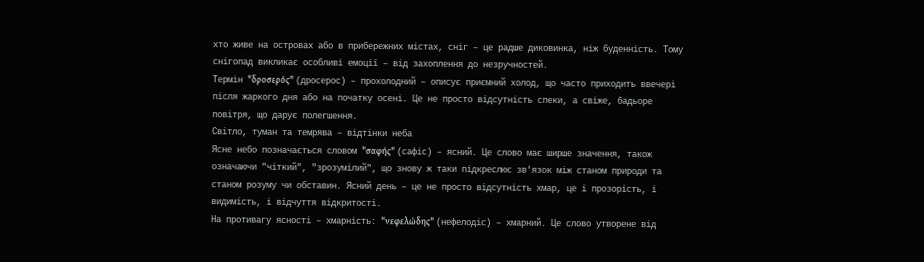хто живе на островах або в прибережних містах, сніг – це радше диковинка, ніж буденність. Тому снігопад викликає особливі емоції – від захоплення до незручностей.
Термін "δροσερός" (дросерос) – прохолодний – описує приємний холод, що часто приходить ввечері після жаркого дня або на початку осені. Це не просто відсутність спеки, а свіже, бадьоре повітря, що дарує полегшення.
Світло, туман та темрява – відтінки неба
Ясне небо позначається словом "σαφής" (сафіс) – ясний. Це слово має ширше значення, також означаючи "чіткий", "зрозумілий", що знову ж таки підкреслює зв'язок між станом природи та станом розуму чи обставин. Ясний день – це не просто відсутність хмар, це і прозорість, і видимість, і відчуття відкритості.
На противагу ясності – хмарність: "νεφελώδης" (нефелодіс) – хмарний. Це слово утворене від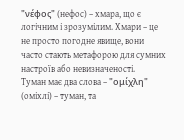"νέφος" (нефос) – хмара, що є логічним і зрозумілим. Хмари – це не просто погодне явище, вони часто стають метафорою для сумних настроїв або невизначеності.
Туман має два слова – "ομίχλη" (оміхлі) – туман, та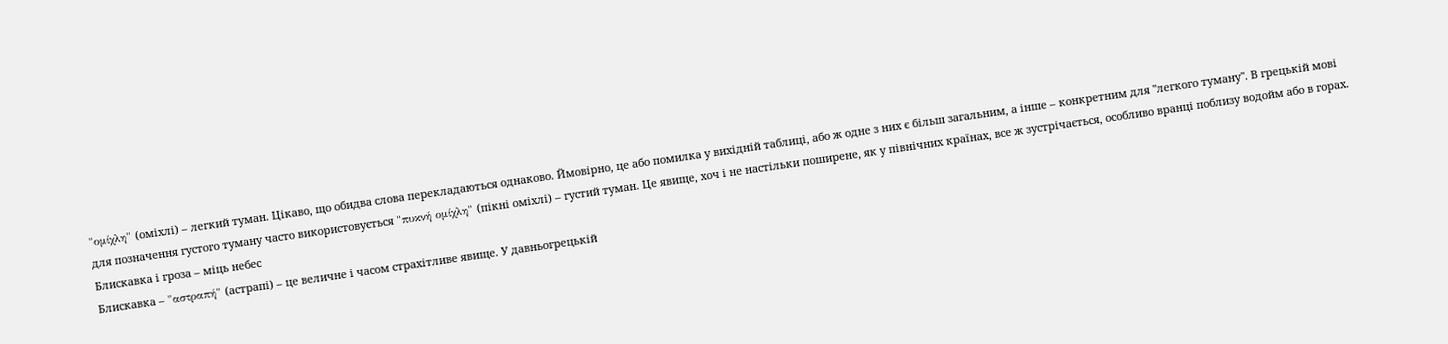"ομίχλη" (оміхлі) – легкий туман. Цікаво, що обидва слова перекладаються однаково. Ймовірно, це або помилка у вихідній таблиці, або ж одне з них є більш загальним, а інше – конкретним для "легкого туману". В грецькій мові для позначення густого туману часто використовується "πυκνή ομίχλη" (пікні оміхлі) – густий туман. Це явище, хоч і не настільки поширене, як у північних країнах, все ж зустрічається, особливо вранці поблизу водойм або в горах.
Блискавка і гроза – міць небес
Блискавка – "αστραπή" (астрапі) – це величне і часом страхітливе явище. У давньогрецькій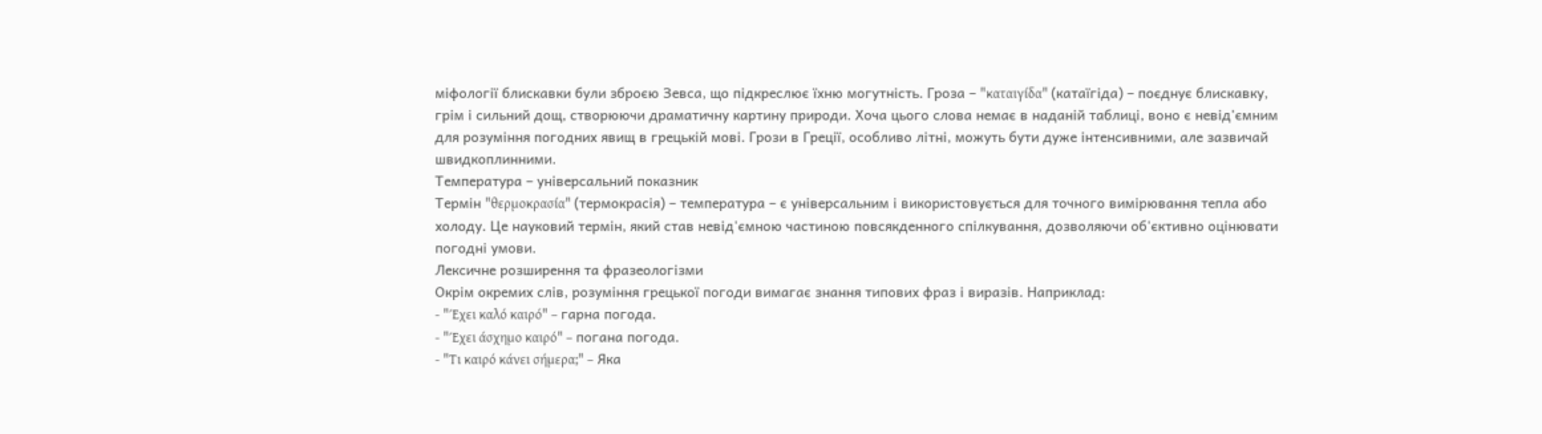міфології блискавки були зброєю Зевса, що підкреслює їхню могутність. Гроза – "καταιγίδα" (катаїгіда) – поєднує блискавку, грім і сильний дощ, створюючи драматичну картину природи. Хоча цього слова немає в наданій таблиці, воно є невід'ємним для розуміння погодних явищ в грецькій мові. Грози в Греції, особливо літні, можуть бути дуже інтенсивними, але зазвичай швидкоплинними.
Температура – універсальний показник
Термін "θερμοκρασία" (термокрасія) – температура – є універсальним і використовується для точного вимірювання тепла або холоду. Це науковий термін, який став невід'ємною частиною повсякденного спілкування, дозволяючи об'єктивно оцінювати погодні умови.
Лексичне розширення та фразеологізми
Окрім окремих слів, розуміння грецької погоди вимагає знання типових фраз і виразів. Наприклад:
- "Έχει καλό καιρό" – гарна погода.
- "Έχει άσχημο καιρό" – погана погода.
- "Τι καιρό κάνει σήμερα;" – Яка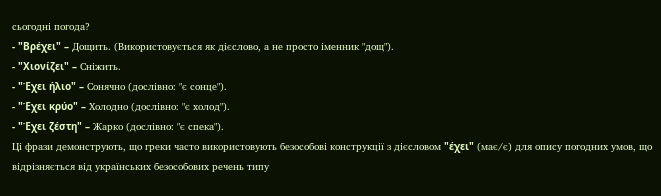сьогодні погода?
- "Βρέχει" – Дощить. (Використовується як дієслово, а не просто іменник "дощ").
- "Χιονίζει" – Сніжить.
- "Έχει ήλιο" – Сонячно (дослівно: "є сонце").
- "Έχει κρύο" – Холодно (дослівно: "є холод").
- "Έχει ζέστη" – Жарко (дослівно: "є спека").
Ці фрази демонструють, що греки часто використовують безособові конструкції з дієсловом "έχει" (має/є) для опису погодних умов, що відрізняється від українських безособових речень типу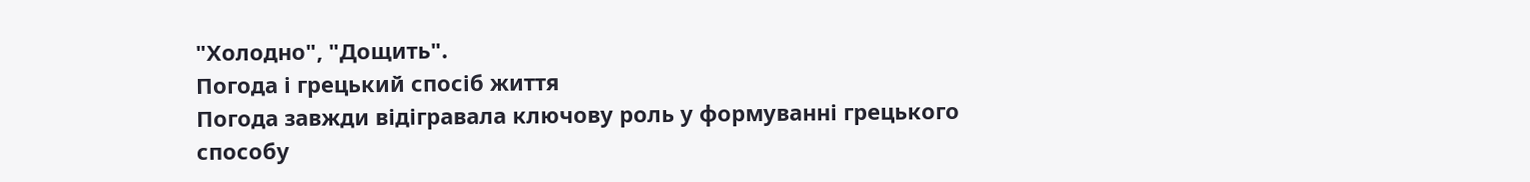"Холодно", "Дощить".
Погода і грецький спосіб життя
Погода завжди відігравала ключову роль у формуванні грецького способу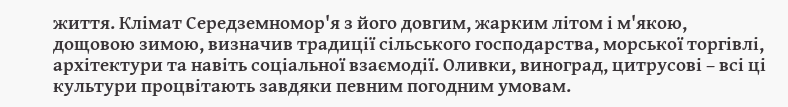життя. Клімат Середземномор'я з його довгим, жарким літом і м'якою, дощовою зимою, визначив традиції сільського господарства, морської торгівлі, архітектури та навіть соціальної взаємодії. Оливки, виноград, цитрусові – всі ці культури процвітають завдяки певним погодним умовам.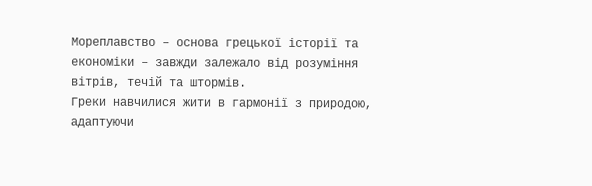Мореплавство – основа грецької історії та економіки – завжди залежало від розуміння вітрів, течій та штормів.
Греки навчилися жити в гармонії з природою, адаптуючи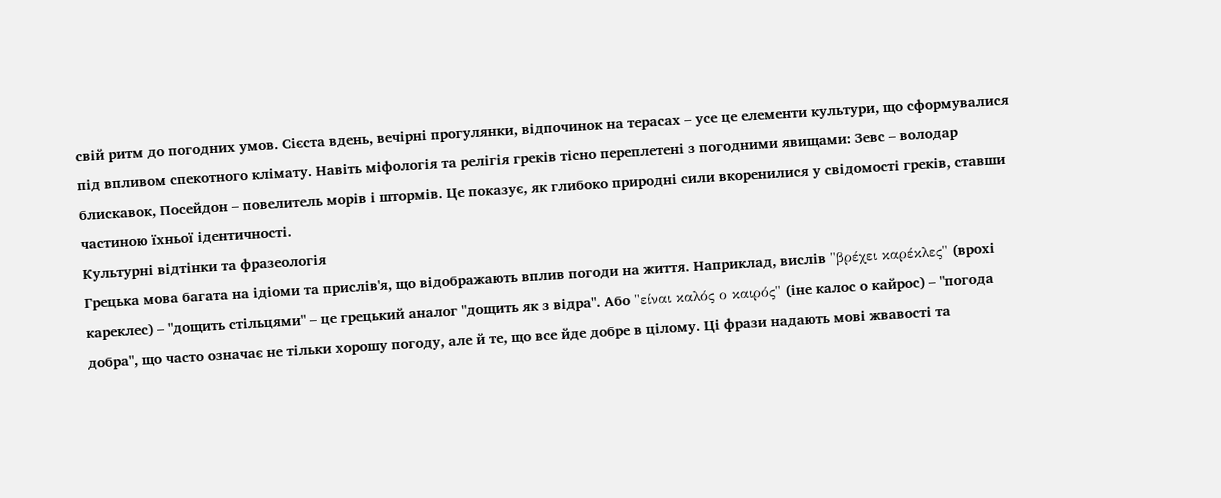свій ритм до погодних умов. Сієста вдень, вечірні прогулянки, відпочинок на терасах – усе це елементи культури, що сформувалися під впливом спекотного клімату. Навіть міфологія та релігія греків тісно переплетені з погодними явищами: Зевс – володар блискавок, Посейдон – повелитель морів і штормів. Це показує, як глибоко природні сили вкоренилися у свідомості греків, ставши частиною їхньої ідентичності.
Культурні відтінки та фразеологія
Грецька мова багата на ідіоми та прислів'я, що відображають вплив погоди на життя. Наприклад, вислів "βρέχει καρέκλες" (врохі кареклес) – "дощить стільцями" – це грецький аналог "дощить як з відра". Або "είναι καλός ο καιρός" (іне калос о кайрос) – "погода добра", що часто означає не тільки хорошу погоду, але й те, що все йде добре в цілому. Ці фрази надають мові жвавості та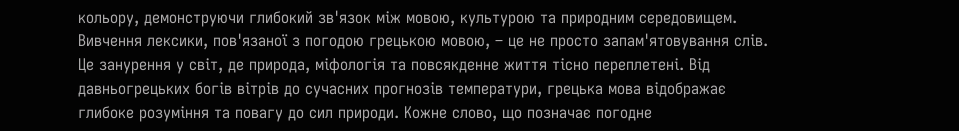кольору, демонструючи глибокий зв'язок між мовою, культурою та природним середовищем.
Вивчення лексики, пов'язаної з погодою грецькою мовою, – це не просто запам'ятовування слів. Це занурення у світ, де природа, міфологія та повсякденне життя тісно переплетені. Від давньогрецьких богів вітрів до сучасних прогнозів температури, грецька мова відображає глибоке розуміння та повагу до сил природи. Кожне слово, що позначає погодне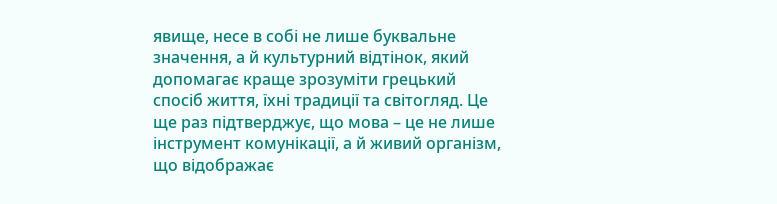явище, несе в собі не лише буквальне значення, а й культурний відтінок, який допомагає краще зрозуміти грецький спосіб життя, їхні традиції та світогляд. Це ще раз підтверджує, що мова – це не лише інструмент комунікації, а й живий організм, що відображає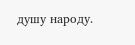душу народу.